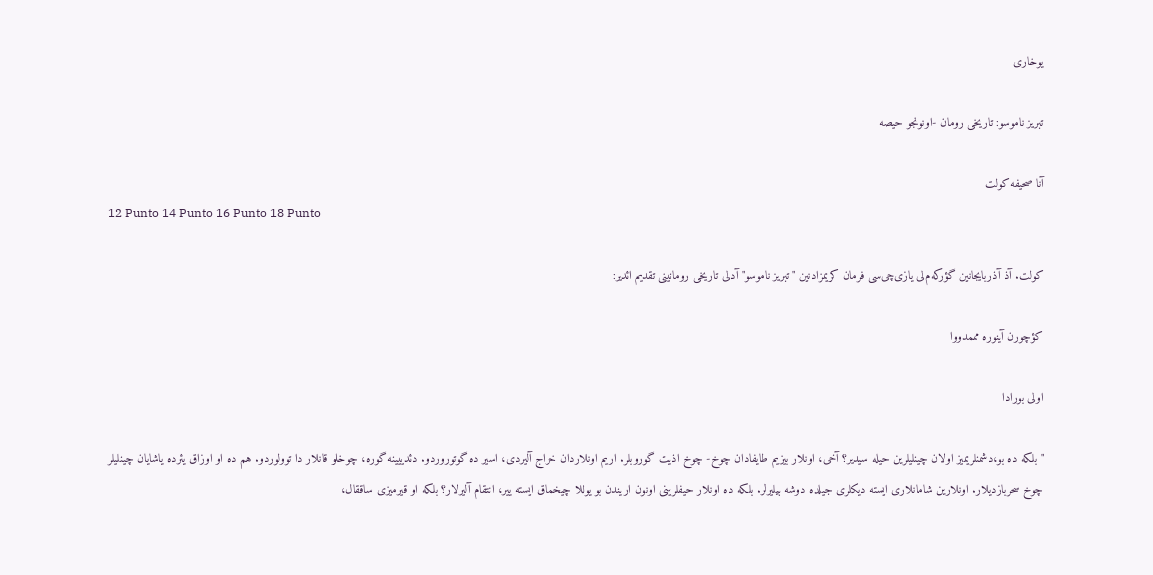یوخاری

تبریز ناموسو: تاریخی رومان -اونونجو حیصه

آنا صحیفه کولت
12 Punto 14 Punto 16 Punto 18 Punto

کولت. آذ آذربایجانین گؤرکه‌م‌لی یازی‌چی‌سی فرمان کریمزادنین " تبریز ناموسو" آدلی تاریخی رومانینی تقدیم ائدیر:

کؤچور‌ن آینوره مممدووا

اولی بورادا

" بلکه ده بو،دشمنلریمیز اولان چینلیلرین حیله سیدیر؟ آخی، اونلار بیزیم طایفادان چوخ- چوخ اذیت گوروبلر. اریم اونلاردان خراج آلیردی، اسیر ده گوتوروردو. دئدییینه گوره، چوخلو قانلار دا توولوردو. هم ده او اوزاق یئرده یاشایان چینلیلر چوخ سحربازدیلار. اونلارین شامانلاری ایسته دیکلری جیلده دوشه بیلیرلر. بلکه ده اونلار حیفلرینی اونون اریندن بو یوللا چیخماق ایسته ییر، انتقام آلیرلار؟ بلکه او قیرمیزی ساققال،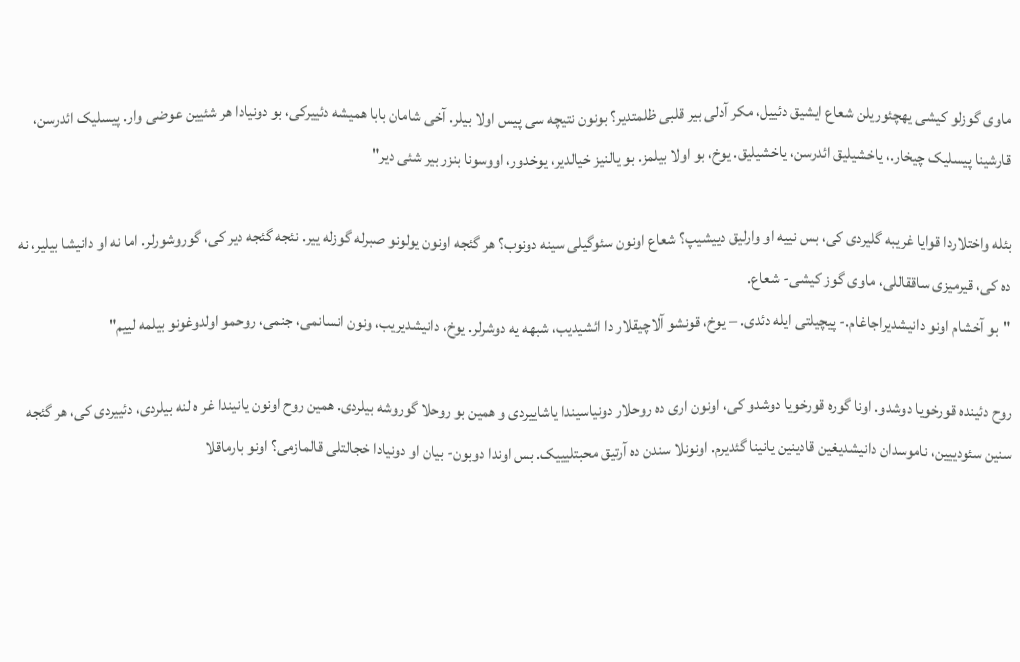ماوی گوزلو کیشی یهچئوریلن شعاع ایشیق دئییل، مکر آدلی بیر قلبی ظلمتدیر؟ بونون نتیچه سی پیس اولا بیلر. آخی شامان بابا همیشه دئییرکی، بو دونیادا هر شئیین عوضی وار. پیسلیک ائدرسن، قارشینا پیسلیک چیخار.، یاخشیلیق ائدرسن، یاخشیلیق. یوخ، بو اولا بیلمز. بو یالنیز خیالدیر، یوخدور، اووسونا بنزر بیر شئی دیر"

بئله واختلاردا قوایا غریبه گلیردی کی، بس نییه او وارلیق دییشیپ؟ شعاع اونون سئوگیلی سینه دونوب؟ هر گئجه اونون یولونو صبرله گوزله ییر. نئجه گئجه دیر کی، گوروشورلر. اما نه او دانیشا بیلیر، نه ده کی، قیرمیزی ساققاللی، ماوی گوز کیشی- شعاع.
"بو آخشام اونو دانیشدیراجاغام.- پیچیلتی ایله دئدی. – یوخ، قونشو آلاچیقلار دا ائشیدیب، شبهه یه دوشرلر. یوخ، دانیشدیریب، ونون انسانمی، جنمی، روحمو اولدوغونو بیلمه لییم"

روح دئینده قورخویا دوشدو. اونا گوره قورخویا دوشدو کی، اونون اری ده روحلار دونیاسیندا یاشاییردی و همین بو روحلا گوروشه بیلردی. همین روح اونون یانیندا غر ه لنه بیلردی، دئییردی کی، هر گئجه سنین سئودییین، ناموسدان دانیشدیغین قادینین یانینا گئدیرم. اونونلا سندن ده آرتیق محبتلیییک. بس اوندا دوبون- بیان او دونیادا خجالتلی قالمازمی؟ اونو بارماقلا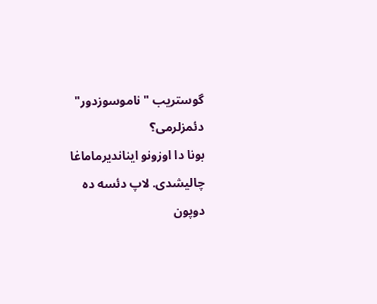گوستریب "ناموسوزدور" دئمزلرمی؟
بونا دا اوزونو ایناندیرماماغا چالیشدی. لاپ دئسه ده دوپون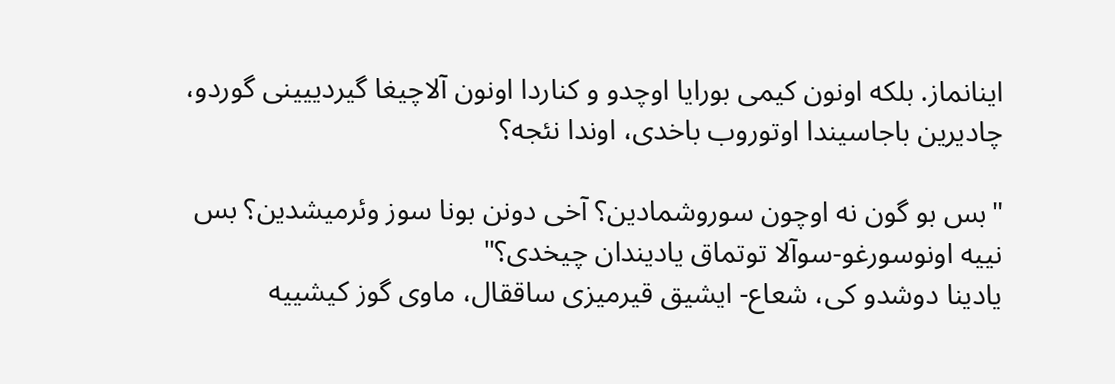اینانماز. بلکه اونون کیمی بورایا اوچدو و کناردا اونون آلاچیغا گیردییینی گوردو، چادیرین باجاسیندا اوتوروب باخدی، اوندا نئجه؟

"بس بو گون نه اوچون سوروشمادین؟ آخی دونن بونا سوز وئرمیشدین؟ بس نییه اونوسورغو-سوآلا توتماق یادیندان چیخدی؟"
یادینا دوشدو کی، شعاع- ایشیق قیرمیزی ساققال، ماوی گوز کیشییه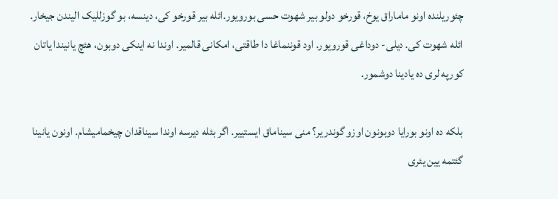چئوریلنده اونو ماماراق یوخ، قورخو دولو بیر شهوت حسی بورویور.ائله بیر قورخو کی، دینسه، بو گوزللیک الیندن جیخار. ائله شهوت کی. دیلی- دوداغی قورویور. اود قوننماغا دا طاقتی، امکانی قالمیر. اوندا نه اینکی دوبون، هئچ یانیندا یاتان کورپه لری ده یادینا دوشمور.

بلکه ده اونو بورایا دوبونون اوزو گوندریر؟ منی سیناماق ایستییر. اگر بئله دیرسه اوندا سیناقدان چیخمامیشام. اونون یانینا گئتمه یین یئری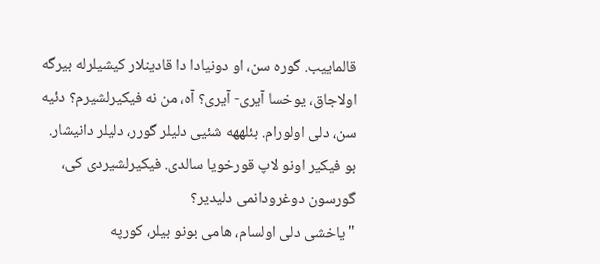قالماییب. گوره سن، او دونیادا دا قادینلار کیشیلرله بیرگه اولاجاق، یوخسا آیری- آیری؟ آه، من نه فیکیرلشیرم؟ دئیه سن، دلی اولورام. بئلههه شئیی دلیلر گورر، دلیلر دانیشار. بو فیکیر اونو لاپ قورخویا سالدی. فیکیرلشیردی کی، گورسون دوغرودانمی دلیدیر؟
"یاخشی دلی اولسام، هامی بونو بیلر، کورپه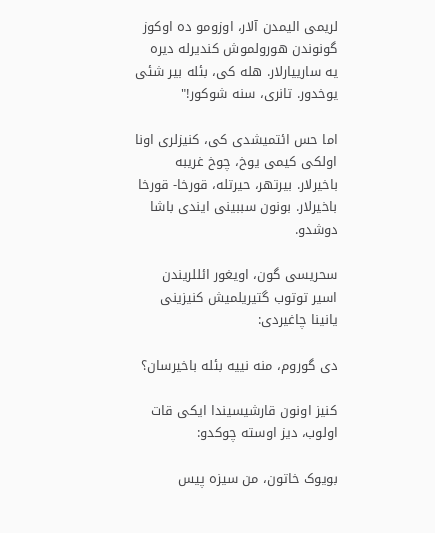لریمی الیمدن آلار، اوزومو ده اوکوز گونوندن هورولموش کندیرله دیره یه سارییارلار. هله کی، بئله بیر شئی یوخدور. تانری، سنه شوکور!"

اما حس ائتمیشدی کی، کنیزلری اونا اولکی کیمی یوخ، چوخ غریبه باخیرلار. بیرتهر، حیرتله، قورخا- قورخا باخیرلار. بونون سببینی ایندی باشا دوشدو.

سحریسی گون، اویغور ائللریندن اسیر توتوب گتیریلمیش کنیزینی یانینا چاغیردی:

دی گوروم، منه نییه بئله باخیرسان؟

کنیز اونون قارشیسیندا ایکی قات اولوب، دیز اوسته چوکدو:

بویوک خاتون، من سیزه پیس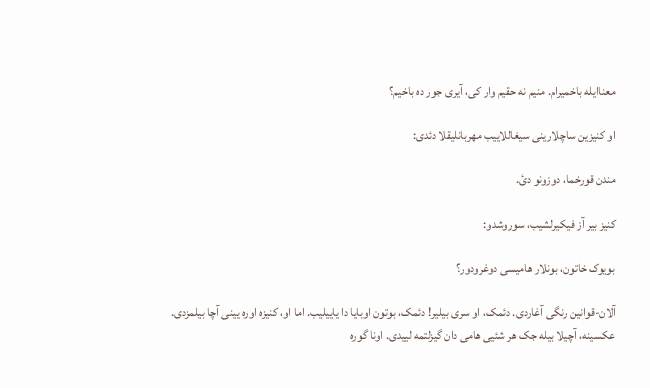معناایله باخمیرام. منیم نه حقیم وار کی، آیری جور ده باخیم؟

او کنیزین ساچلارینی سیغاللاییب مهربانلیقلا دئدی:

مندن قورخما، دوزونو دئ.

کنیز بیر آز فیکیرلشیب، سوروشدو:

بویوک خاتون، بونلار هامیسی دوغرودور؟

آلان-قوانین رنگی آغاردی. دئمک، او سری بیلیر! دئمک، بوتون اوبایا دا یاییلیب. اما او، کنیزه اوره یینی آچا بیلمزدی.
عکسینه، آچیلا بیله جک هر شئیی هامی دان گیزلتمه لییدی. اونا گوره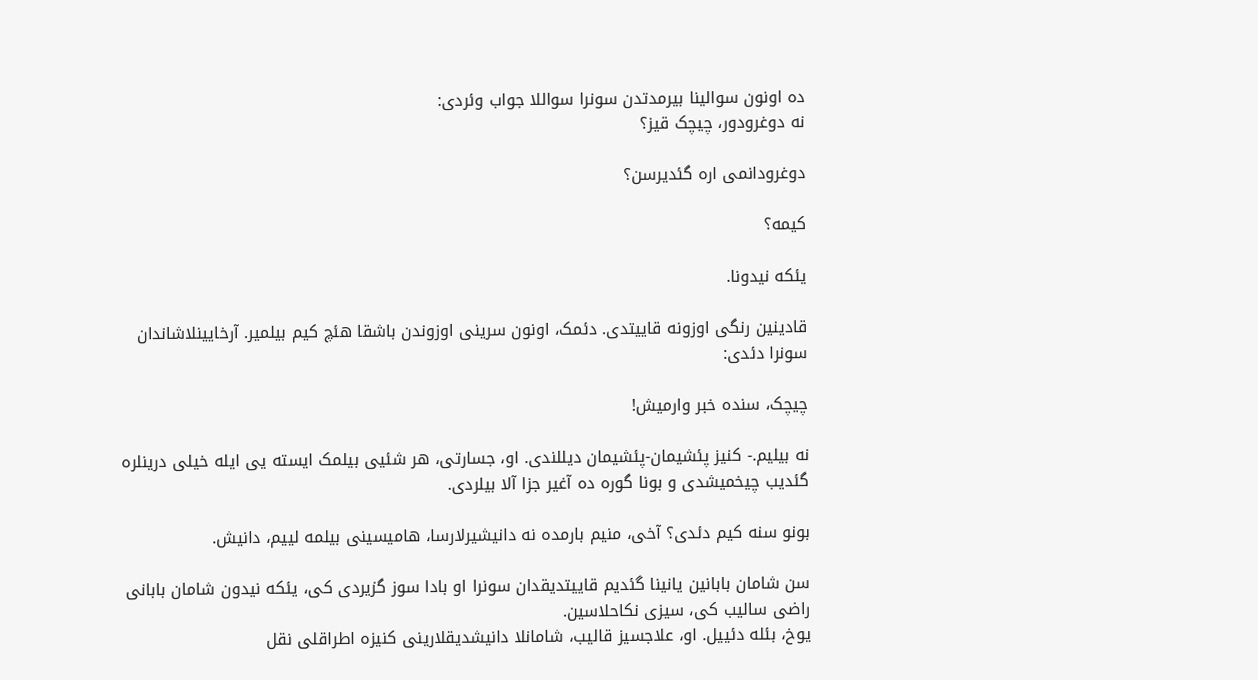ده اونون سوالینا بیرمدتدن سونرا سواللا جواب وئردی:
نه دوغرودور، چیچک قیز؟

دوغرودانمی اره گئدیرسن؟

کیمه؟

یئکه نیدونا.

قادینین رنگی اوزونه قاییتدی. دئمک، اونون سرینی اوزوندن باشقا هئچ کیم بیلمیر. آرخایینلاشاندان سونرا دئدی:

چیچک، سنده خبر وارمیش!

نه بیلیم.- کنیز پئشیمان-پئشیمان دیللندی. او، جسارتی، هر شئیی بیلمک ایسته یی ایله خیلی درینلره گئدیب چیخمیشدی و بونا گوره ده آغیر جزا آلا بیلردی.

بونو سنه کیم دئدی؟ آخی، منیم بارمده نه دانیشیرلارسا، هامیسینی بیلمه لییم، دانیش.

سن شامان بابانین یانینا گئدیم قاییتدیقدان سونرا او بادا سوز گزیردی کی، یئکه نیدون شامان بابانی راضی سالیب کی، سیزی نکاحلاسین.
یوخ، بئله دئییل. او، علاجسیز قالیب، شامانلا دانیشدیقلارینی کنیزه اطراقلی نقل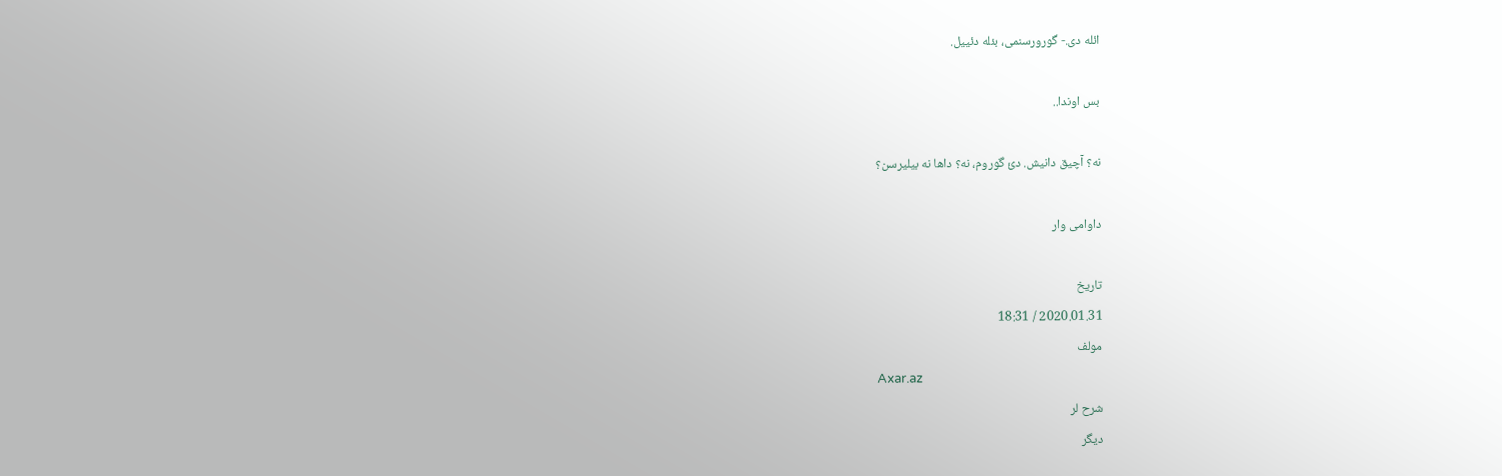ائله دی.- گورورسنمی، بئله دئییل.

بس اوندا..

نه؟ آچیق دانیش. دئ گوروم، نه؟ داها نه بیلیرسن؟

داوامی وار

تاریخ
2020.01.31 / 18:31
مولف
Axar.az
شرح لر
دیگر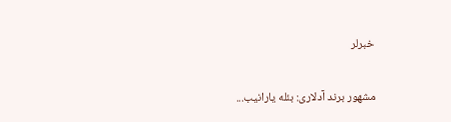خبرلر

مشهور برند آدلاری: بئله یارانیب...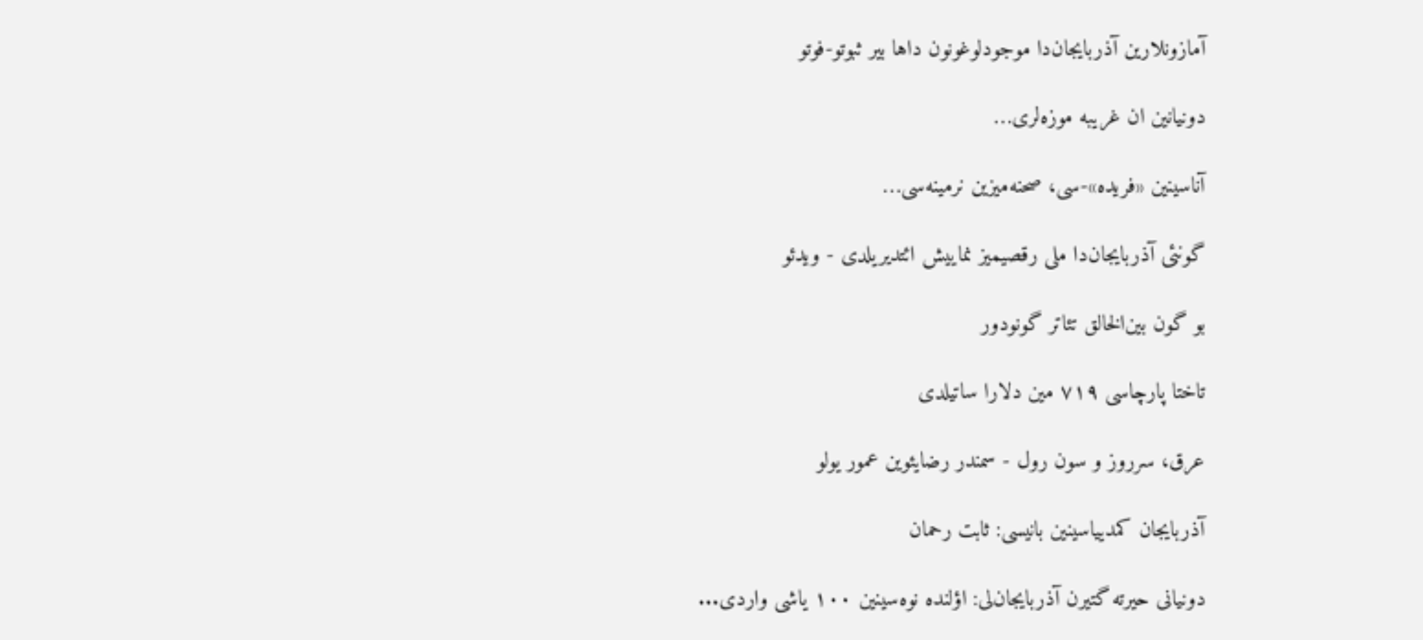آمازونلارین آذربایجان‌دا موجودلوغونون داها بیر ثبوتو-فوتو

دونیانین ان غریبه موزه‌لری…

آناسینین «فریده»-سی، صحنه‌میزین نرمینه‌سی…

گونئی آذربایجان‌دا ملی رقصیمیز نماییش ائتدیریلدی - ویدئو

بو گون بین‌الخالق تئاتر گونودور

تاختا پارچاسی ۷۱۹ مین دلارا ساتیلدی

عرق، سرروز و سون رول - سمندر رضایئوین عمور یولو

آذربایجان کمدییاسینین بانیسی: ثابت رحمان

دونیانی حیرته گتیرن آذربایجان‌لی: اؤلنده نوه‌سینین ۱۰۰ یاشی واردی...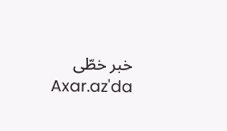خبر خطّی
Axar.az'da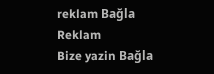reklam Bağla
Reklam
Bize yazin Bağla